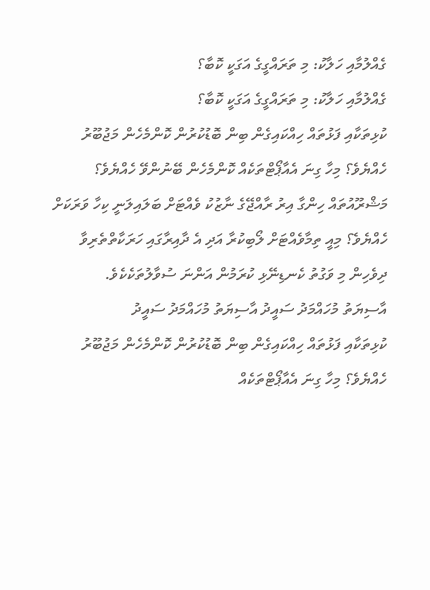ގެއްލުމާއި ހަލާކު: މި ތަރައްގީގެ އަގަކީ ކޮބާ؟
ގެއްލުމާއި ހަލާކު: މި ތަރައްގީގެ އަގަކީ ކޮބާ؟
ކުޅިތަކާއި ފަޅުތައް ހިއްކައިގެން ބިން ބޮޑުކުރުން ކޮންމެހެން މަޖުބޫރު ހެއްޔެވެ؟ މިހާ ގިނަ އެއާޕޯޓްތަކެއް ކޮންމެހެން ބޭނުންވޭ ހެއްޔެވެ؟ މަޝްރޫއުތައް ހިންގާ އިރު ރާއްޖޭގެ ނާޒުކު ވެއްޓަށް ބަލައިލަނީ ކިހާ ވަރަކަށް ހެއްޔެވެ؟ މިއީ ތިމާވެއްޓަށް ލޯބިކުރާ އަދި އެ ދާއިރާގައި ހަރަކާތްތެރިވާ ދިވެހިން މި ވަގުތު ކެނޑިނޭޅި ކުރަމުން އަންނަ ސުވާލުތަކެކެވެ.
އާސިޔަތު މުހައްމަދު ސައީދު އާސިޔަތު މުހައްމަދު ސައީދު
ކުޅިތަކާއި ފަޅުތައް ހިއްކައިގެން ބިން ބޮޑުކުރުން ކޮންމެހެން މަޖުބޫރު ހެއްޔެވެ؟ މިހާ ގިނަ އެއާޕޯޓްތަކެއް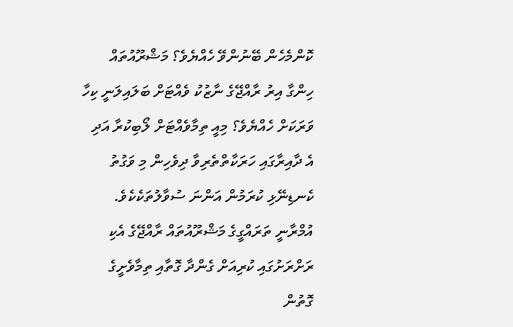ކޮންމެހެން ބޭނުންވޭ ހެއްޔެވެ؟ މަޝްރޫއުތައް ހިންގާ އިރު ރާއްޖޭގެ ނާޒުކު ވެއްޓަށް ބަލައިލަނީ ކިހާ ވަރަކަށް ހެއްޔެވެ؟ މިއީ ތިމާވެއްޓަށް ލޯބިކުރާ އަދި އެ ދާއިރާގައި ހަރަކާތްތެރިވާ ދިވެހިން މި ވަގުތު ކެނޑިނޭޅި ކުރަމުން އަންނަ ސުވާލުތަކެކެވެ.
އުމްރާނީ ތަރައްގީގެ މަޝްރޫއުތައް ރާއްޖޭގެ އެކި ރަށްރަށުގައި ކުރިއަށް ގެންދާ ގޮތާއި ތިމާވެށީގެ ގޮތުން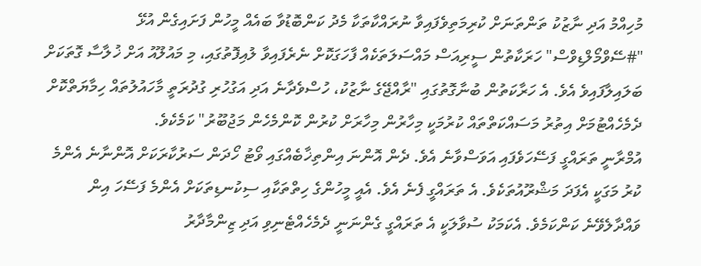މުހިއްމު އަދި ނާޒުކު ތަންތަނަށް ކުރިމަތިވެފައިވާ ނުރައްކާތަކާ މެދު ކަންބޮޑުވާ ބައެއް މީހުން ފަށައިގެން އުޅޭ "#ސޭވްމޯލްޑިވްސް" ހަރަކާތުން ސީރިއަސް މައްސަލަތަކެއް ފާހަގަކޮށް ނެރެފައިވާ ލުއިފޮތުގައި، މި މައުލޫއު އަށް ޚުލާސާ ގޮތަކަށް ބަލައިލާފައިވެ އެވެ. އެ ހަރާކަތުން ބުނާގޮތުގައި "ރާއްޖޭގެ ނާޒުކު، ހުސްވެދާނެ އަދި އަގުހުރި ގުދުރަތީ މާހައުލުތައް ހިމާޔަތްކޮށް ދެމެހެއްޓުމަށް އިތުރު މަސައްކަތްތައް ކުރުމަކީ މިހާރުން މިހާރަށް ކުރުން ކޮންމެހެން މަޖުބޫރު" ކަމެކެވެ.
އުމްރާނީ ތަރައްގީ ފަސޭހަވެފައި އަވަސްވާނެ އެވެ. ދެން އޮންނަ އިންތިޚާބެއްގައި ވޯޓު ހޯދަން ސަރުކާރަކަށް އޮންނާނެ އެންމެ ކުރު މަގަކީ އެފަދަ މަޝްރޫއުތަކެވެ. އެ ތަރައްގީ ފެނެ އެވެ. އެއީ މީހުންގެ ހިތްތަކާއި ސިކުނޑިތަކަށް އެންމެ ފަސޭހަ އިން ވައްދާލެވޭނެ ކަންކަމެވެ. އެކަމަކު ސުވާލަކީ އެ ތަރައްގީ ގެންނަނީ ދެމެހެއްޓެނިވި އަދި ޒިންމާދާރު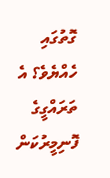ގޮތުގައި ހެއްޔެވެ؟ އެ ތަރައްގީގެ ފޮނިމީރުކަން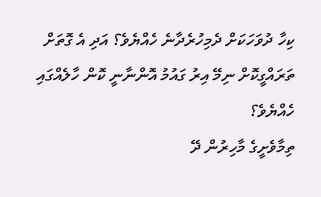ކިހާ ދުވަހަކަށް ދެމިހުރެދާނެ ހެއްޔެވެ؟ އަދި އެ ގޮތަށް ތަރައްގީކޮށް ނިމޭ އިރު ގައުމު އޮންނާނީ ކޮން ހާލެއްގައި ހެއްޔެވެ؟
ތިމާވެށީގެ މާހިރުން ދޭ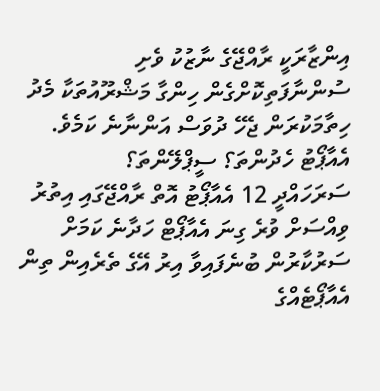އިންޒާރަކީ ރާއްޖޭގެ ނާޒުކު ވެށި ސުންނާފަތިކޮށްގެން ހިންގާ މަޝްރޫއުތަކާ މެދު ހިތާމަކުރަން ޖެހޭ ދުވަސް އަންނާނެ ކަމެވެ.
އެއާޕޯޓު ހެދުންތަ؟ ސީޕްލޭންތަ؟
ސަރަހައްދީ 12 އެއާޕޯޓު އޮތް ރާއްޖޭގައި އިތުރު ވިއްސަށް ވުރެ ގިނަ އެއާޕޯޓް ހަދާނެ ކަމަށް ސަރުކާރުން ބުނެފައިވާ އިރު އޭގެ ތެރެއިން ތިން އެއާޕޯޓެއްގެ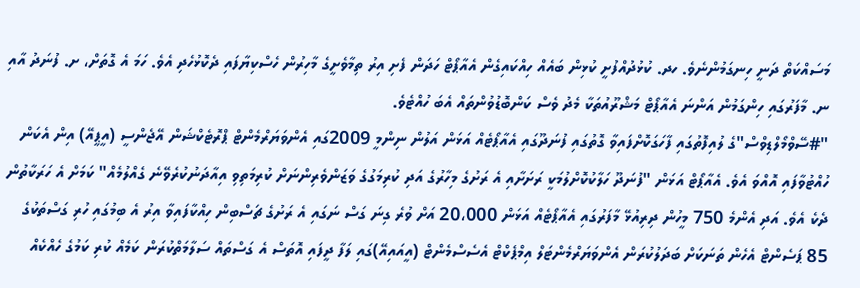މަސައްކަތް ދަނީ ހިނގަމުންނެވެ. ހދ. ކުޅުދުއްފުށީ ކުޅިން ބައެއް ހިއްކައިގެން އެއާޕޯޓް ހަދަން ފެށި އިރު ތިމާވެށީގެ މާހިރުން ހެސްކިޔާފައި ދެކޮޅުހެދި އެވެ. ހަމަ އެ ގޮތަށް، ށ. ފުނަދު އާއި ނ. މާފަރުގައި ހިންގަމުން އަންނަ އެއާޕޯޓް މަޝްރޫއުތަކާ މެދު ވެސް ކަންބޮޑުވުންތައް އެބަ ހުއްޓެވެ.
"#ސޭވްމޯލްޑިވްސް"ގެ ލުއިފޮތުގައި ފާހަގަކޮށްފައިވާ ގޮތުގައި ފުނަދޫގައި އެއާޕޯޓެއް އަޅަން އަލުން ނިންމީ 2009ގައި އެންވަޔަރްމެންޓް ޕްރޮޓެކްޝަން އޭޖެންސީ (އީޕީއޭ) އިން އެކަން ހުއްޓުވާފައި އޮއްވަ އެވެ. އެއާޕޯޓް އަޅަން "ފުނަދޫ ހަލާކުކޮށްލުމަކީ ރަށަށާއި އެ ރަށުގެ މިހާރުގެ އަދި ކުރިމަގުގެ ވަޒަންވެރިންނަށް ކުރިމަތިވި އިއާދަނުކުރެވޭނެ ގެއްލުމެއް" ކަމަށް އެ ހަރަކާތުން ދެކެ އެވެ. އަދި އެންމެ 750 މީހުން ދިރިއުޅޭ މާފަރުގައި އެއާޕޯޓެއް އަޅަން 20،000 އަށް ވުރެ ގިނަ ގަސް ނަގައި އެ ރަށުގެ ޗަސްބިން ހިއްކާފައިވާ އިރު އެ ބިމުގައި ހުރި ގަސްތަކުގެ 85 ޕަސެންޓް އެހެން ތަނަކަށް ބަދަލުކުރަން އެންވަޔަރްމެންޓަލް އިމްޕެކްޓް އެސެސްމެންޓް (އީއައިއޭ)ގައި ލަފާ ދީފައި އޮތަސް އެ ގަސްތައް ސަލާމަތްކުރަން ކަމެއް ކުރި ކަމުގެ ހެއްކެއް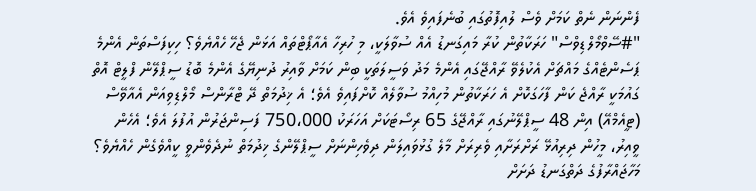ފެންނަން ނެތް ކަމަށް ވެސް ލުއިފޮތުގައި ބުނެފައިވެ އެވެ.
"#ސޭވްމޯލްޑިވްސް" ހަރަކާތުން ކުރާ މައިގަނޑު އެއް ސުވާލަކީ، މި ހުރިހާ އެއާޕޯޓްތައް އަޅަން ޖެހޭ ހެއްޔެވެ؟ ހިކިފަސްތަން އެންމެ ޕަސެންޓެއްގެ މައްޗަށް އެކުލެވޭ ރާއްޖޭގައި އެންމެ މަދު ވަސީލަތަކީ ބިން ކަމަށް ވާއިރު ދުނިޔޭގެ އެންމެ ބޮޑު ސީޕްލޭން ފްލީޓް އޮތް ގައުމަކީ ރާއްޖެ ކަން ފާހަގަކޮށް އެ ހަރަކާތުން މުހިއްމު ސުވާލެއް ކޮށްފައިވެ އެވެ؛ އެ ޚިދުމަތް ދޭ ޓްރާންސް މޯލްޑިވިއަން އެއާވޭސް (ޓީއެމްއޭ) އިން 48 ސީޕްލޭނުގައި ރާއްޖޭގެ 65 ރިސޯޓަކަށް އަހަރަކު 750،000 ފަސިންޖަރުން އުފުލަ އެވެ؛ އެހެން ވީއިރު، މީހުން ދިރިއުޅޭ ރަށްރަށާއި ވެރިރަށް މާލެ ގުޅުވައިލަން ދިވެހިންނަށް ސީޕްލޭންގެ ޚިދުމަތް ނުދެވެންވީ ކީއްވެގެން ހެއްޔެވެ؟
މަހާޖައްރާފުގެ ދަތްގަނޑު ދަށަށް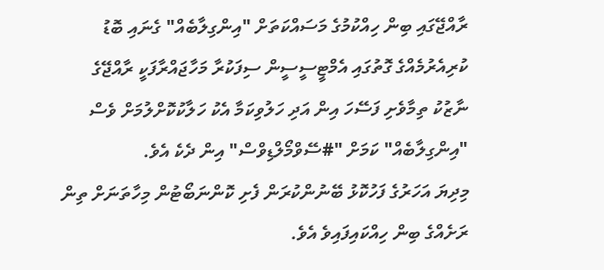ރާއްޖޭގައި ބިން ހިއްކުމުގެ މަސައްކަތަށް "އިންގިލާބެއް" ގެނައި ބޮޑު ކުރިއެރުމެއްގެ ގޮތުގައި އެމްޓީސީސީން ސިފަކުރާ މަހާޖައްރާފަކީ ރާއްޖޭގެ ނާޒުކު ތިމާވެށި ފަސޭހަ އިން އަދި ހަލުވިކަމާ އެކު ހަލާކުކޮށްލުމަށް ވެސް "އިންގިލާބެއް" ކަމަށް "#ސޭވްމޯލްޑިވްސް" އިން ދެކެ އެވެ.
މިދިޔަ އަހަރުގެ ފަހުކޮޅު ބޭނުންކުރަން ފެށި ކޮންނަބޯޓުން މިހާތަނަށް ތިން ރަށެއްގެ ބިން ހިއްކައިފައިވެ އެވެ.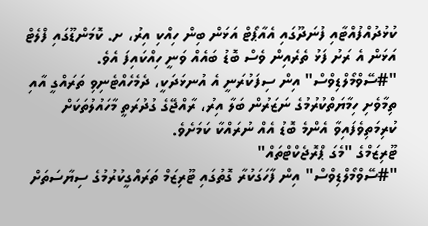ކުޅުދުއްފުއްޓާއި ފުނަދޫގައި އެއާޕޯޓް އަޅަން ބިން ހިއްކި އިރު، ށ. ކޮމަންޑޫގައި ފްލެޓް އަޅަން އެ ރަށު ފަޅު ތެރެއިން ވެސް ބޮޑު ބައެއް ވަނީ ހިއްކައިފަ އެވެ.
"#ސޭވްމޯލްޑިވްސް" އިން ސިފަކުރަނީ އެ އުނޅަދަކީ، ދެމެހެއްޓެނިވި ތަރައްގީ އާއި ތިމާވެށި ހިމާޔަތްކުރުމުގެ ނަޒަރުން ބަލާ އިރު، ރާއްޖޭގެ ގުދުރަތީ މާހައުލުތަކަށް ކުރިމަތިވެފައިވާ އެންމެ ބޮޑު އެއް ނުރައްކާ ކަމަށެވެ.
ޓޫރިޒަމްގެ "މެގަ ޕްރޮޖެކްޓްތައް"
"#ސޭވްމޯލްޑިވްސް" އިން ފާހަގަކުރާ ގޮތުގައި ޓޫރިޒަމް ތަރައްގީކުރުމުގެ ސިޔާސަތަށް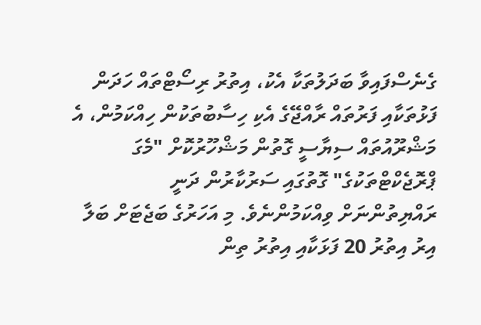ގެނެސްފައިވާ ބަދަލުތަކާ އެކު، އިތުރު ރިސޯޓްތައް ހަދަން ފަޅުތަކާއި ފަރުތައް ރާއްޖޭގެ އެކި ހިސާބުތަކުން ހިއްކަމުން، އެ މަޝްރޫއުތައް ސިޔާސީ ގޮތުން މަޝްހޫރުކޮށް "މެގަ ޕްރޮޖެކްޓްތަކުގެ" ގޮތުގައި ސަރުކާރުން ދަނީ ރައްޔިތުންނަށް ވިއްކަމުންނެވެ. މި އަހަރުގެ ބަޖެޓަށް ބަލާ އިރު އިތުރު 20 ފަޅަކާއި އިތުރު ތިން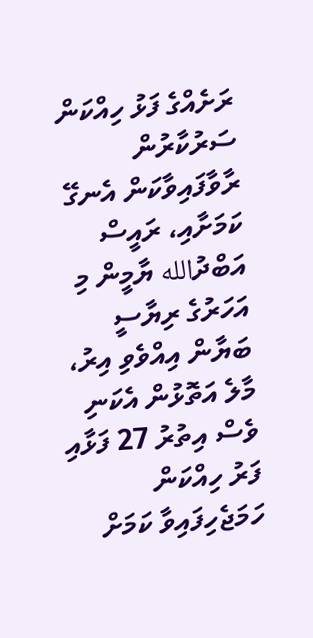ރަށެއްގެ ފަޅު ހިއްކަން ސަރުކާރުން ރާވާފައިވާކަން އެނގޭ ކަމަށާއި، ރައީސް އަބްދުالله ޔާމީން މި އަހަރުގެ ރިޔާސީ ބަޔާން އިއްވެވި އިރު، މާލެ އަތޮޅުން އެކަނި ވެސް އިތުރު 27 ފަޅާއި ފަރު ހިއްކަން ހަމަޖެހިފައިވާ ކަމަށް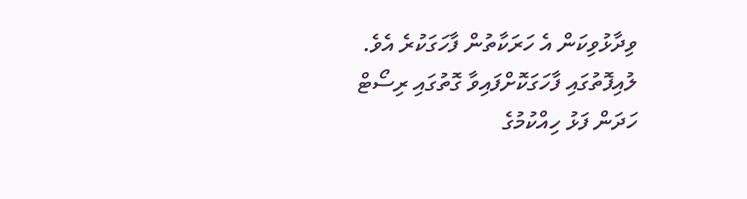ވިދާޅުވިކަން އެ ހަރަކާތުން ފާހަގަކުރެ އެވެ.
ލުއިފޮތުގައި ފާހަގަކޮށްފައިވާ ގޮތުގައި ރިސޯޓް ހަދަން ފަޅު ހިއްކުމުގެ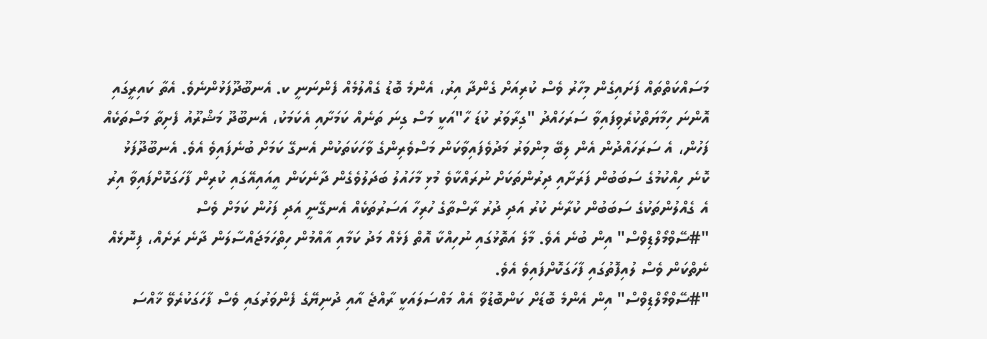މަސައްކަތްތައް ފަށައިގެން މިހާރު ވެސް ކުރިއަށް ގެންދާ އިރު، އެންމެ ބޮޑު ގެއްލުމެއް ފެންނަނީ ކ. އެނބޫދޫފަޅުންނެވެ. އެތާ ކައިރީގައި އޮންނަ ހިމާޔަތްކުރެވިފައިވާ ސަރަހައްދު "ގިރާވަރު ކުޑަ ހާ"އަކީ މަސް ގިނަ ތަނެއް ކަމަށާއި އެކަމަކު، އެނބޫދޫ މަޝްރޫއު ފެށިތާ މަސްތަކެއް ފަހުން، އެ ސަރަހައްދުން އެން ލިބޭ މިންވަރު މަދުވެފައިވާކަން މަސްވެރިންގެ ވާހަކަތަކުން އެނގޭ ކަމަށް ބުނެފައިވެ އެވެ. އެނބޫދޫފަޅު ކޮނެ ހިއްކުމުގެ ސަބަބުން ފަރަށާއި ދިރުންތަކަށް ނުރައްކާވެ މުޅި މާހައުލު ބަދަލުވެގެން ދާނެކަން އީއައިއޭގައި ކުރިން ފާހަގަކޮށްފައިވާ އިރު އެ ގެއްލުންތަކުގެ ސަބަބުން ކުރާނެ ކުރު އަދި ދުރު ރާސްތާގެ ހުރިހާ އަސަރުތަކެއް އެނގޭނީ އަދި ފަހުން ކަމަށް ވެސް "#ސޭވްމޯލްޑިވްސް" އިން ބުނެ އެވެ. މާލެ އަތޮޅުގައި ނުހިއްކާ އޮތް ފަޅެއް މަދު ކަމާއި އާއްމުން ހިތްހަމަޖައްސާލަން ދާނެ ރަށެއް، ފިނޮޅެއް ނެތްކަން ވެސް ލުއިފޮތުގައި ފާހަގަކޮށްފައިވެ އެވެ.
"#ސޭވްމޯލްޑިވްސް" އިން އެންމެ ބޮޑަށް ކަންބޮޑުވާ އެއް މައްސަލައަކީ ރާއްޖެ އާއި ދުނިޔޭގެ ފެންވަރުގައި ވެސް ފާހަގަކުރެވޭ ޚާއްސަ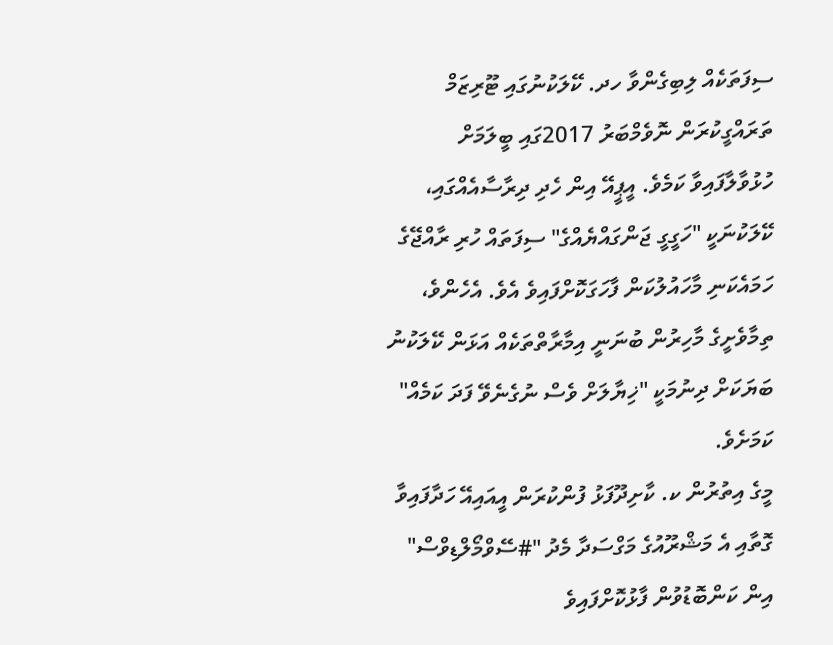ސިފަތަކެއް ލިބިގެންވާ ހދ. ކޭލަކުނުގައި ޓޫރިޒަމް ތަރައްގީކުރަން ނޮވެމްބަރު 2017ގައި ބީލަމަށް ހުޅުވާލާފައިވާ ކަމެވެ. އީޕީއޭ އިން ހެދި ދިރާސާއެއްގައި، ކޭލަކުނަކީ "ހަގީގީ ޖަންގައްޔެއްގެ" ސިފަތައް ހުރި ރާއްޖޭގެ ހަމައެކަނި މާހައުލުކަން ފާހަގަކޮށްފައިވެ އެވެ. އެހެންވެ، ތިމާވެށީގެ މާހިރުން ބުނަނީ އިމާރާތްތަކެއް އަޅަން ކޭލަކުނު ބަޔަކަށް ދިނުމަކީ "ޚިޔާލަށް ވެސް ނުގެނެވޭ ފަދަ ކަމެއް" ކަމަށެވެ.
މީގެ އިތުރުން ކ. ކާށިދޫފަޅު ފުންކުރަން އީއައިއޭ ހަދާފައިވާ ގޮތާއި އެ މަޝްރޫއުގެ މަގްސަދާ މެދު "#ސޭވްމޯލްޑިވްސް" އިން ކަންބޮޑުވުން ފާޅުކޮށްފައިވެ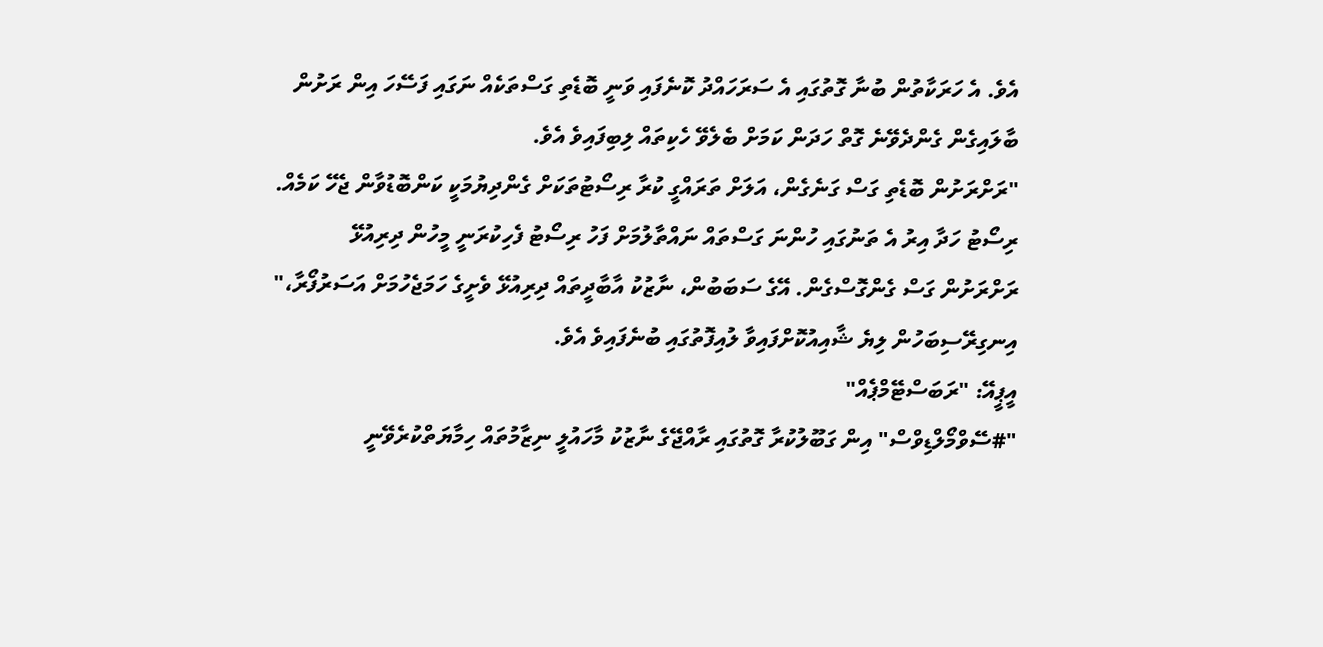އެވެ. އެ ހަރަކާތުން ބުނާ ގޮތުގައި އެ ސަރަހައްދު ކޮނެފައި ވަނީ ބޮޑެތި ގަސްތަކެއް ނަގައި ފަސޭހަ އިން ރަށުން ބާލައިގެން ގެންދެވޭނެ ގޮތް ހަދަން ކަމަށް ބެލެވޭ ހެކިތައް ލިބިފައިވެ އެވެ.
"ރަށްރަށުން ބޮޑެތި ގަސް ގަނެގެން، އަލަށް ތަރައްގީ ކުރާ ރިސޯޓުތަކަށް ގެންދިޔުމަކީ ކަންބޮޑުވާން ޖެހޭ ކަމެއް. ރިސޯޓު ހަދާ އިރު އެ ތަނުގައި ހުންނަ ގަސްތައް ނައްތާލުމަށް ފަހު ރިސޯޓު ފެހިކުރަނީ މީހުން ދިރިއުޅޭ ރަށްރަށުން ގަސް ގެންގޮސްގެން. އޭގެ ސަބަބުން، ނާޒުކު އާބާދީތައް ދިރިއުޅޭ ވެށީގެ ހަމަޖެހުމަށް އަސަރުފޯރާ،" އިނގިރޭސިބަހުން ލިޔެ ޝާއިއުކޮށްފައިވާ ލުއިފޮތުގައި ބުނެފައިވެ އެވެ.
އީޕީއޭ: "ރަބަސްޓޭމްޕެއް"
"#ސޭވްމޯލްޑިވްސް" އިން ގަބޫލުކުރާ ގޮތުގައި ރާއްޖޭގެ ނާޒުކު މާހައުލީ ނިޒާމުތައް ހިމާޔަތްކުރެވޭނީ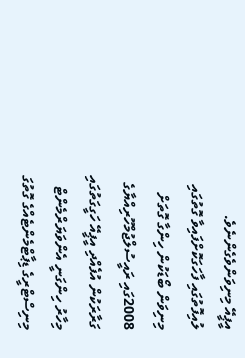އީޕީއޭ މިނިވަންވެގެންނެވެ.
ލުއިފޮތުގައި ފާހަގަކޮށްފައިވާ ގޮތުގައި މިނިވަން ބޯޑަކުން ހިންގާ ގޮތަށް 2008ގައި ރައީސުލްޖުމްހޫރިއްޔާގެ ގަރާރަކުން އުފެއްދި އީޕީއޭ ހަގީގަތުގައި މިހާރު ހިންގަނީ އެންވަޔަރްމެންޓް މިނިސްޓްރީގެ ޑިޕާޓްމެންޓެއްގެ ގޮތުގަ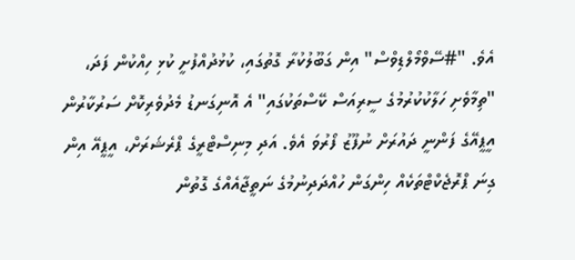އެވެ. "#ސޭވްމޯލްޑިވްސް" އިން ގަބޫލުކުރާ ގޮތުގައި، ކުޅުދުއްފުށީ ކުޅި ހިއްކުން ފަދަ، "ތިމާވެށި ހަލާކުކުރުމުގެ ސީރިއަސް ކޭސްތަކުގައި" އެ އޮނިގަނޑު މެދުވެރިކޮށް ސަރުކާރުން އީޕީއޭގެ ފަންނީ ދައުރަށް ނުފޫޒު ފޯރުވަ އެވެ. އަދި މިނިސްޓްރީގެ ޕްރެޝަރަށް، އީޕީއޭ އިން ގިނަ ޕްރޮޖެކްޓްތަކެއް ހިންގަން ހުއްދަދިނުމުގެ ނަތީޖާއެއްގެ ގޮތުން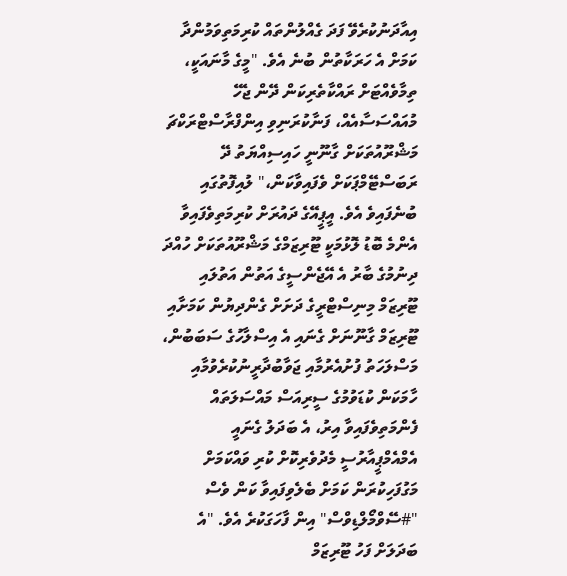އިއާދަނުކުރެވޭ ފަދަ ގެއްލުންތައް ކުރިމަތިވަމުންދާ ކަމަށް އެ ހަރަކާތުން ބުނެ އެވެ. "މީގެ މާނައަކީ، ތިމާވެއްޓަށް ރައްކާތެރިކަން ދޭން ޖެހޭ މުއައްސަސާއެއް، ފަނާކުރަނިވި އިންފްރާސްޓްރަކްޗަ މަޝްރޫއުތަކަށް ގާނޫނީ ހައިސިއްޔަތު ދޭ ރަބަސްޓޭމްޕަކަށް ވެފައިވާކަން،" ލުއިފޮތުގައި ބުނެފައިވެ އެވެ. އީޕީއޭގެ ދައުރަށް ކުރިމަތިވެފައިވާ އެންމެ ބޮޑު ލޮޅުމަކީ ޓޫރިޒަމްގެ މަޝްރޫއުތަކަށް ހުއްދަ ދިނުމުގެ ބާރު އެ އޭޖެންސީގެ އަތުން އަތުލައި ޓޫރިޒަމް މިނިސްޓްރީގެ ދަށަށް ގެންދިޔުން ކަމަށާއި ޓޫރިޒަމް ގާނޫނަށް ގެނައި އެ އިސްލާހުގެ ސަބަބުން، މަސްލަހަތު ފުށުއެރުމާއި ޖަވާބުދާރީނުކުރެވުމާއި ހާމަކަން ކުޑަވުމުގެ ސީރިއަސް މައްސަލަތައް ފެންމަތިވެފައިވާ އިރު، އެ ބަދަލު ގެނައީ އެމްއެމްޕީއާރުސީ މެދުވެރިކޮށް ކުރި ވައްކަމަށް މަގުފަހިކުރަން ކަމަށް ބެލެވިފައިވާ ކަން ވެސް "#ސޭވްމޯލްޑިވްސް" އިން ފާހަގަކުރެ އެވެ. "އެ ބަދަލަށް ފަހު ޓޫރިޒަމް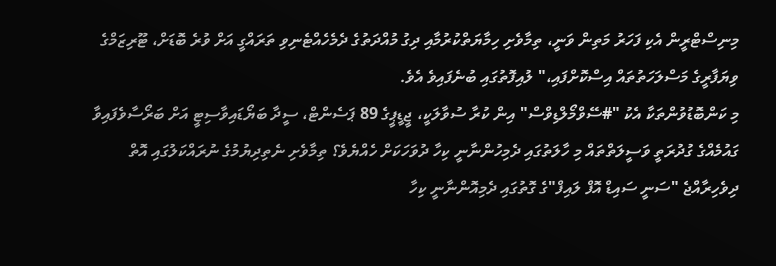މިނިސްޓްރީން އެކި ފަހަރު މަތިން ވަނީ، ތިމާވެށި ހިމާޔަތްކުރުމާއި ދިގު މުއްދަތުގެ ދެމެހެއްޓެނިވި ތަރައްގީ އަށް ވުރެ ބޮޑަށް، ޓޫރިޒަމްގެ ވިޔަފާރީގެ މަސްލަހަތުތައް އިސްކޮށްފައި،" ލުއިފޮތުގައި ބުނެފައިވެ އެވެ.
މި ކަންބޮޑުވުންތަކާ އެކު "#ސޭވްމޯލްޑިވްސް" އިން ކުރާ ސުވާލަކީ، ޖީޑީޕީގެ 89 ޕަސެންޓް، ސީދާ ބަޔޯޑައިވާސިޓީ އަށް ބަރޯސާވެފައިވާ ގައުމެއްގެ ގުދުރަތީ ވަސީލަތްތައް މި ހާލަތުގައި ދެމިހުންނާނީ ކިހާ ދުވަހަކަށް ހެއްޔެވެ؟ ތިމާވެށި ނެތިދިޔުމުގެ ނުރައްކަލުގައި އޮތް ދިވެހިރާއްޖެ "ސަނީ ސައިޑް އޮފް ލައިފް"ގެ ގޮތުގައި ދެމިއޮންނާނީ ކިހާ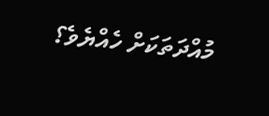މުއްދަތަކަށް ހެއްޔެވެ؟